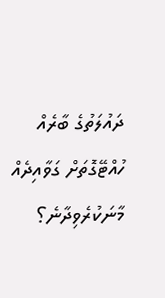ދައުލަތުގެ ބާރެއް ހުއްޓޭގޮތަށް ގަވާއިދެއް މާނަކުރެވިދާނެ؟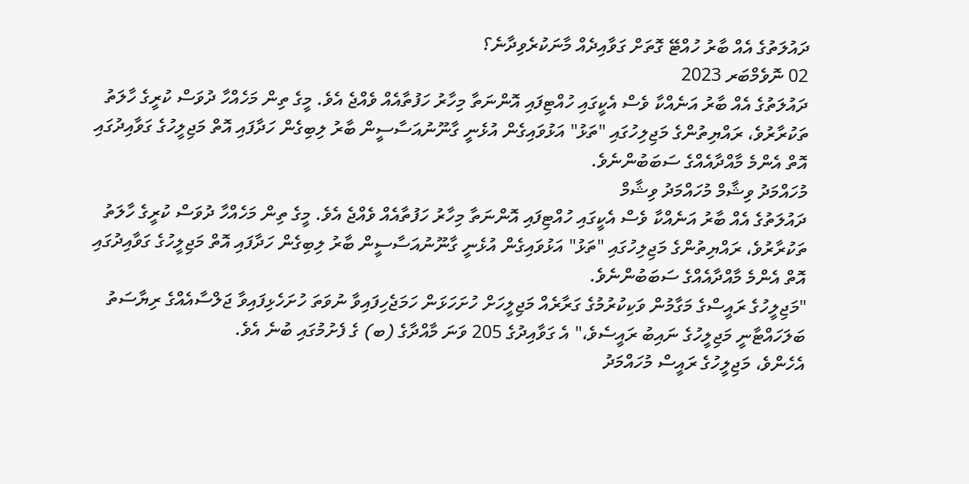ދައުލަތުގެ އެއް ބާރު ހުއްޓޭ ގޮތަށް ގަވާއިދެއް މާނަކުރެވިދާނެ؟
02 ނޮވެމްބަރ 2023
ދައުލަތުގެ އެއް ބާރު އަނެއްކާ ވެސް އެކީގައި ހުއްޓިފައި އޮންނަތާ މިހާރު ހަފުތާއެއް ވެއްޖެ އެވެ. މީގެ ތިން މަހެއްހާ ދުވަސް ކުރީގެ ހާލަތު ތަކުރާރުވެ، ރައްޔިތުންގެ މަޖިލިހުގައި "ތަޅު" އަޅުވައިގެން އުޅެނީ ގާނޫނުއަސާސީން ބާރު ލިބިގެން ހަދާފައި އޮތް މަޖިލީހުގެ ގަވާއިދުގައި އޮތް އެންމެ މާއްދާއެއްގެ ސަބަބުންނެވެ.
މުހައްމަދު ވިޝާމް މުހައްމަދު ވިޝާމް
ދައުލަތުގެ އެއް ބާރު އަނެއްކާ ވެސް އެކީގައި ހުއްޓިފައި އޮންނަތާ މިހާރު ހަފުތާއެއް ވެއްޖެ އެވެ. މީގެ ތިން މަހެއްހާ ދުވަސް ކުރީގެ ހާލަތު ތަކުރާރުވެ، ރައްޔިތުންގެ މަޖިލިހުގައި "ތަޅު" އަޅުވައިގެން އުޅެނީ ގާނޫނުއަސާސީން ބާރު ލިބިގެން ހަދާފައި އޮތް މަޖިލީހުގެ ގަވާއިދުގައި އޮތް އެންމެ މާއްދާއެއްގެ ސަބަބުންނެވެ.
"މަޖިލީހުގެ ރައީސްގެ މަގާމުން ވަކިކުރުމުގެ ގަރާރެއް މަޖިލީހަށް ހުށަހަޅަން ހަމަޖެހިފައިވާ ނުވަތަ ހުށަހެޅިފައިވާ ޖަލްސާއެއްގެ ރިޔާސަތު ބަލަހައްޓާނީ މަޖިލީހުގެ ނައިބު ރައީސެވެ،" އެ ގަވާއިދުގެ 205 ވަނަ މާއްދާގެ (ބ) ގެ ފެށުމުގައި ބުނެ އެވެ.
އެހެންވެ، މަޖިލީހުގެ ރައީސް މުހައްމަދު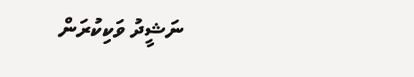ނަޝީދު ވަކިކުރަން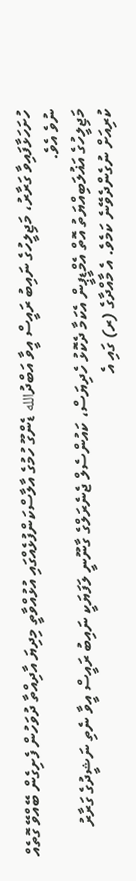ހުށަހަޅާފައިވާ ގަރާރު، މަޖިލީހުގެ ނައިބު ރައީސް އީވާ އަބްދުالله ޑެންގޫ ހުމުގެ އާލާސްކަންފުޅެއްގައި އުޅުއްވާތީ މިދިޔަ އާދިއްތާ ދުވަހުން ފެށިގެން ބޭއްވޭ ގޮތެއް ނުވެ އެވެ.
މަޖިލީހުގެ އަޣުލަބިއްޔަތު އޮތް އެމްޑީޕީން އެކަމާ ދެކޮޅު ހެދިޔަސް، ކައުންސެލް ޖެނެރަލްގެ ގާނޫނީ ލަފަޔަކީ ނައިބު ރައީސް އީވާ ނެތި ނަޝީދުގެ ގަރާރު ކުރިއަށް ނުގެންދެވޭނެ ކަމެވެ. އެ މާއްދާގެ (ރ) ގައި އެ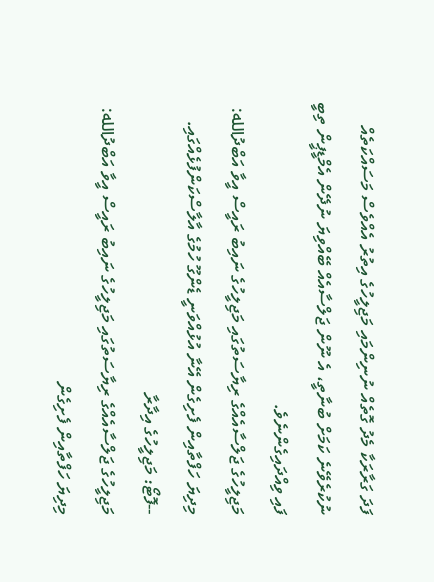ފަދަ ގަރާރަކާ މެދު ގޮތެއް ނުނިންމައި މަޖިލީހުގެ އިތުރު އެއްވެސް މަސައްކަތެއް ނުކުރެވޭނެ ކަމަށް ބުނާތީ، އެ ނޫން ޖަލްސާއެއް ބޭއްވިޔަ ނުދޭން އެމްޑީޕީން ތިބީ ފައި ވިއްދައިގެންނެވެ.
މަޖިލީހުގެ ޖަލްސާއެއްގެ ރިޔާސަތުގައި މަޖިލީހުގެ ނައިބު ރައީސް އީވާ އަބްދުالله: މިދިޔަ ހަފްތާއިން ފެށިގެން އޭނާ އުޅުއްވަނީ ޑެންގޫ ހުމުގެ އާލާސްކަންފުޅެއްގައި. --ފޮޓޯ: މަޖިލީހުގެ އިދާރާ
މަޖިލީހުގެ ޖަލްސާއެއްގެ ރިޔާސަތުގައި މަޖިލީހުގެ ނައިބު ރައީސް އީވާ އަބްދުالله: މިދިޔަ ހަފްތާއިން ފެށިގެން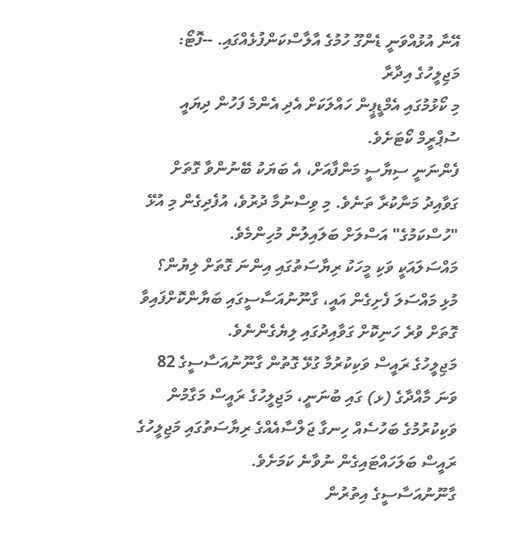އޭނާ އުޅުއްވަނީ ޑެންގޫ ހުމުގެ އާލާސްކަންފުޅެއްގައި. --ފޮޓޯ: މަޖިލީހުގެ އިދާރާ
މި ކޯޅުމުގައި އެމްޑީޕީން ހައްލަކަށް އެދި އެންމެ ފަހުން ދިޔައީ ސުޕްރީމް ކޯޓަށެވެ.
ފެންނަނީ ސިޔާސީ މަންފާއަށް، އެ ބަޔަކު ބޭނުންވާ ގޮތަށް ގަވާއިދު މަނާކުރާ ތަނެވެ. މި ވިސްނުމާ ދުރުވެ، އުފެދިގެން މި އުޅޭ "ހުސްކަމުގެ" އަސްލަށް ބަލައިލުން މުހިންމެވެ.
މައްސަލައަކީ ވަކި މީހަކު ރިޔާސަތުގައި އިންނަ ގޮތަށް ލިޔުން؟
މުޅި މައްސަލަ ފެށިގެން އައީ، ގާނޫނުއަސާސީގައި ބަޔާންކޮށްފައިވާ ގޮތަށް ވުރެ ހަނިކޮށް ގަވާއިދުގައި ލިޔެގެންނެވެ.
މަޖިލީހުގެ ރައީސް ވަކިކުރުމާ ގުޅޭ ގޮތުން ގާނޫނުއަސާސީގެ 82 ވަނަ މާއްދާގެ (ޅ) ގައި ބުނަނީ، މަޖިލީހުގެ ރައީސް މަގާމުން ވަކިކުރުމުގެ ބަހުސެއް ހިނގާ ޖަލްސާއެއްގެ ރިޔާސަތުގައި މަޖިލީހުގެ ރައީސް ބަލަހައްޓައިގެން ނުވާނެ ކަމަށެވެ.
ގާނޫނުއަސާސީގެ އިތުރުން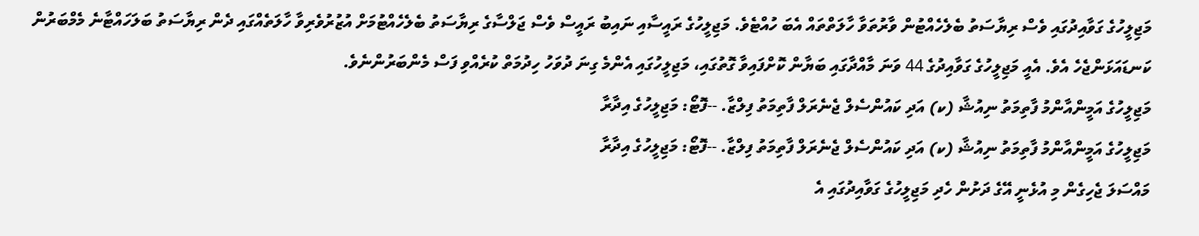މަޖިލީހުގެ ގަވާއިދުގައި ވެސް ރިޔާސަތު ބެލެހެއްޓުން ވާރުތަވާ ހާލަތްތައް އެބަ ހުއްޓެވެ. މަޖިލީހުގެ ރައީސާއި ނައިބު ރައީސް ވެސް ޖަލްސާގެ ރިޔާސަތު ބެލެހެއްޓުމަށް އުޒުރުވެރިވާ ހާލަތެއްގައި ދެން ރިޔާސަތު ބަލަހައްޓާނެ މެމްބަރުން ކަނޑައަޅަންޖެހެ އެވެ. އެއީ މަޖިލީހުގެ ގަވާއިދުގެ 44 ވަނަ މާއްދާގައި ބަޔާން ކޮށްފައިވާ ގޮތުގައި، މަޖިލީހުގައި އެންމެ ގިނަ ދުވަހު ހިދުމަތް ކުރެއްވި ފަސް މެންބަރުންނެވެ.
މަޖިލީހުގެ އަމީންއާންމު ފާތިމަތު ނިއުޝާ (ކ) އަދި ކައުންސެލް ޖެނެރަލް ފާތިމަތު ފިލްޒާ. --ފޮޓޯ: މަޖިލީހުގެ އިދާރާ
މަޖިލީހުގެ އަމީންއާންމު ފާތިމަތު ނިއުޝާ (ކ) އަދި ކައުންސެލް ޖެނެރަލް ފާތިމަތު ފިލްޒާ. --ފޮޓޯ: މަޖިލީހުގެ އިދާރާ
މައްސަލަ ޖެހިގެން މި އުޅެނީ އޭގެ ދަށުން ހެދި މަޖިލީހުގެ ގަވާއިދުގައި އެ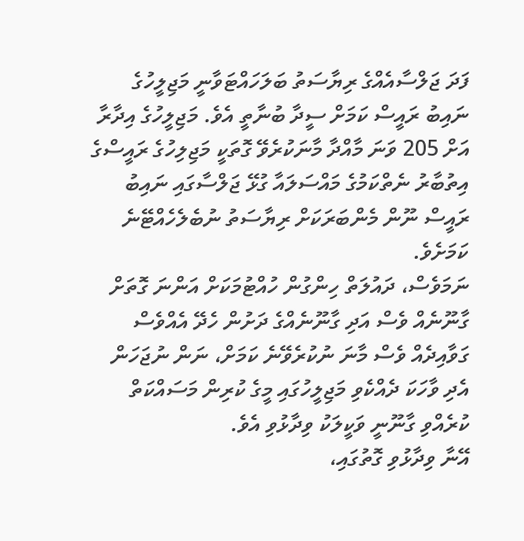ފަދަ ޖަލްސާއެއްގެ ރިޔާސަތު ބަލަހައްޓަވާނީ މަޖިލީހުގެ ނައިބު ރައީސް ކަމަށް ސީދާ ބުނާތީ އެވެ. މަޖިލީހުގެ އިދާރާ އަށް 205 ވަނަ މާއްދާ މާނަކުރެވޭ ގޮތަކީ މަޖިލިހުގެ ރައީސްގެ އިތުބާރު ނެތްކަމުގެ މައްސަލައާ ގުޅޭ ޖަލްސާގައި ނައިބު ރައީސް ނޫން މެންބަރަކަށް ރިޔާސަތު ނުބެލެހެއްޓޭނެ ކަމަށެވެ.
ނަމަވެސް، ދައުލަތް ހިންގުން ހުއްޓުމަކަށް އަންނަ ގޮތަށް ގާނޫނެއް ވެސް އަދި ގާނޫނެއްގެ ދަށުން ހެދޭ އެއްވެސް ގަވާއިދެއް ވެސް މާނަ ނުކުރެވޭނެ ކަމަށް، ނަން ނުޖަހަން އެދި ވާހަކަ ދެއްކެވި މަޖިލީހުގައި މީގެ ކުރިން މަސައްކަތް ކުރެއްވި ގާނޫނީ ވަކީލަކު ވިދާޅުވި އެވެ.
އޭނާ ވިދާޅުވި ގޮތުގައި،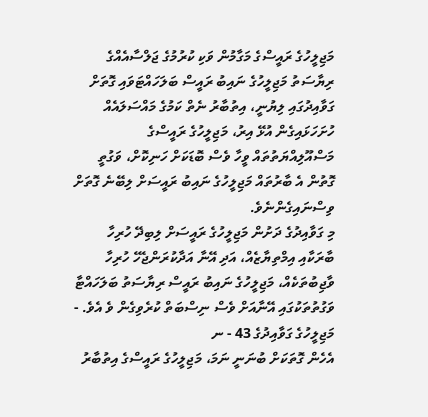މަޖިލީހުގެ ރައީސްގެ މަގާމުން ވަކި ކުރުމުގެ ޖަލްސާއެއްގެ ރިޔާސަތު މަޖިލީހުގެ ނައިބު ރައީސް ބަލަހައްޓަވައި ގޮތަށް ގަވާއިދުގައި ލިޔުނީ، އިތުބާރު ނެތް ކަމުގެ މައްސަލައެއް ހުށަހަޅައިގެން އުޅޭ އިރު، މަޖިލީހުގެ ރައީސްގެ މަސްއޫލިއްޔަތުތައް ވީހާ ވެސް ބޮޑަކަށް ހަނިކޮށް، ވަގުތީ ގޮތުން އެ ބާރުތައް މަޖިލީހުގެ ނައިބު ރައީސަށް ލިބޭނެ ގޮތަށް ވިސްނައިގެންނެވެ.
މި ގަވާއިދުގެ ދަށުން މަޖިލީހުގެ ރައީސަށް ލިބިދޭ ހުރިހާ ބާރަކާއި އިމްތިޔާޒެއް، އަދި އޭނާ އަދާކުރަންޖެހޭ ހުރިހާ ވާޖިބުތަކެއް، މަޖިލީހުގެ ނައިބު ރައީސް ރިޔާސަތު ބަލަހައްޓާ ވަގުތުތަކުގައި އޭނާއަށް ވެސް ނިސްބަތް ކުރެވިގެން ވެ އެވެ. - މަޖިލީހުގެ ގަވާއިދުގެ 43 - ނ
އެހެން ގޮތަކަށް ބުނަނީ ނަމަ، މަޖިލީހުގެ ރައީސްގެ އިތުބާރު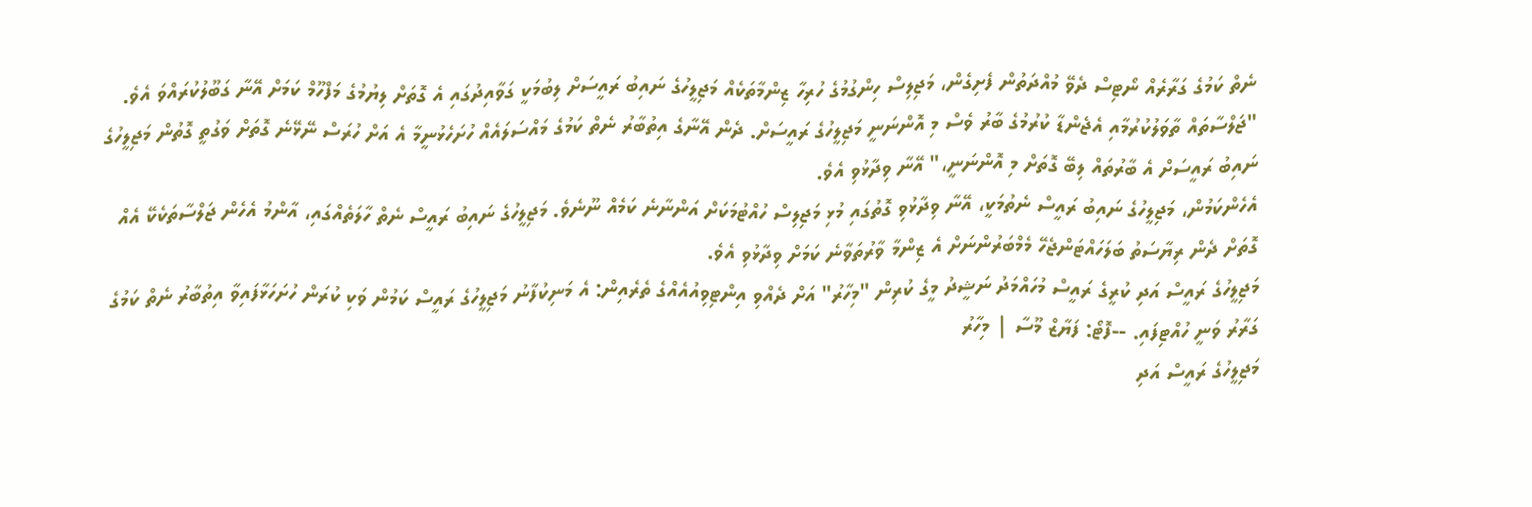ނެތް ކަމުގެ ގަރާރެއް ނޯޓިސް ދެވޭ މުއްދަތުން ފެށިގެން، މަޖިލިސް ހިންގުމުގެ ހުރިހާ ޒިންމާތަކެއް މަޖިލީހުގެ ނައިބު ރައީސަށް ލިބުމަކީ ގަވާއިދުގައި އެ ގޮތަށް ލިޔުމުގެ މަފްހޫމް ކަމަށް އޭނާ ގަބޫލުކުރައްވަ އެވެ.
"ޖަލްސާތައް ތާވަލުކުރުމާއި އެޖެންޑާ ކުރުމުގެ ބާރު ވެސް މި އޮންނަނީ މަޖިލީހުގެ ރައީސަށް. ދެން އޭނާގެ އިތުބާރު ނެތް ކަމުގެ މައްސަލައެއް ހުށަހެޅުނީމާ އެ އަށް ހުރަސް ނޭޅޭނެ ގޮތަށް ވަގުތީ ގޮތުން މަޖިލީހުގެ ނައިބު ރައީސަށް އެ ބާރުތައް ލިބޭ ގޮތަށް މި އޮންނަނީ،" އޭނާ ވިދާޅުވި އެވެ.
އެހެންކަމުން، މަޖިލީހުގެ ނައިބު ރައީސް ނެތުމަކީ، އޭނާ ވިދާޅުވި ގޮތުގައި މުޅި މަޖިލިސް ހުއްޓުމަކަށް އަންނާނެ ކަމެއް ނޫނެވެ. މަޖިލީހުގެ ނައިބު ރައީސް ނެތް ހާލަތެއްގައި، އާންމު އެހެން ޖަލްސާތަކެކޭ އެއް ގޮތަށް ދެން ރިޔާސަތު ބަލަހައްޓަންޖެހޭ މެމްބަރުންނަށް އެ ޒިންމާ ވާރުތަވާނެ ކަމަށް ވިދާޅުވި އެވެ.
މަޖިލީހުގެ ރައީސް އަދި ކުރީގެ ރައީސް މުހައްމަދު ނަޝީދު މީގެ ކުރިން "މިހާރު" އަށް ދެއްވި އިންޓިވިއުއެއްގެ ތެރެއިން: އެ މަނިކުފާނު މަޖިލީހުގެ ރައީސް ކަމުން ވަކި ކުރަން ހުށަހަޅާފައިވާ އިތުބާރު ނެތް ކަމުގެ ގަރާރު ވަނީ ހުއްޓިފައި. --ފޮޓޯ: ފަޔާޒް މޫސާ | މިހާރު
މަޖިލީހުގެ ރައީސް އަދި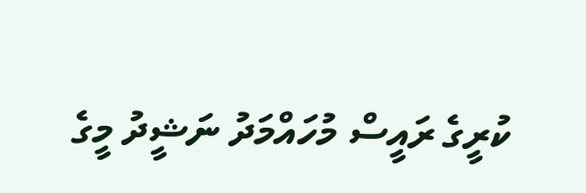ކުރީގެ ރައީސް މުހައްމަދު ނަޝީދު މީގެ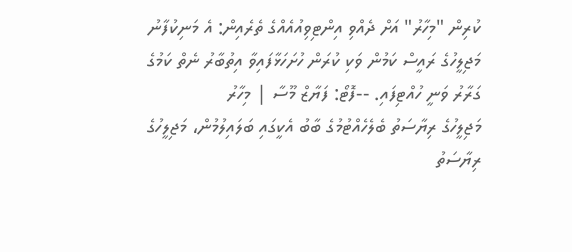ކުރިން "މިހާރު" އަށް ދެއްވި އިންޓިވިއުއެއްގެ ތެރެއިން: އެ މަނިކުފާނު މަޖިލީހުގެ ރައީސް ކަމުން ވަކި ކުރަން ހުށަހަޅާފައިވާ އިތުބާރު ނެތް ކަމުގެ ގަރާރު ވަނީ ހުއްޓިފައި. --ފޮޓޯ: ފަޔާޒް މޫސާ | މިހާރު
މަޖިލީހުގެ ރިޔާސަތު ބެލެހެއްޓުމުގެ ބާބު އެކީގައި ބަލައިލުމުން، މަޖިލީހުގެ ރިޔާސަތު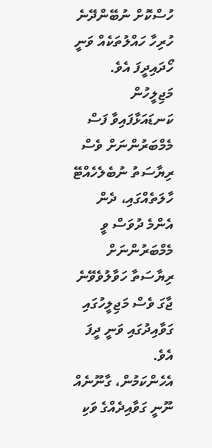ހުސްކޮށް ނުބޭންދޭނެ ހުރިހާ ހައްލުތަކެއް ވަނީ ހޯދައިދީފަ އެވެ. މަޖިލީހުން ކަނޑައަޅާފައިވާ ފަސް މެމްބަރުންނަށް ވެސް ރިޔާސަތު ނުބެލެހެއްޓޭ ހާލަތެއްގައި، ދެން އެންމެ ދުވަސް ވީ މެމްބަރުންނަށް ރިޔާސަތާ ހަވާލުވެވޭނެ ޖާގަ ވެސް މަޖިލީހުގައި ގަވާއިދުގައި ވަނީ ދީފަ އެވެ.
އެހެންކަމުން، ގާނޫނެއް ނޫނީ ގަވާއިދެއްގެ ވަކި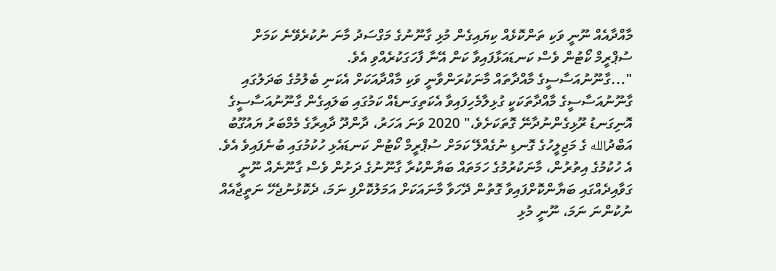މާއްދާއެއް ނޫނީ ވަކި ތަންކޮޅެއް ކިޔައިގެން މުޅި ގާނޫނުގެ މަގްސަދު މާނަ ނުކުރެވޭނެ ކަމަށް ސުޕްރީމް ކޯޓުން ވެސް ކަނޑައަޅާފައިވާ ކަން އޭނާ ފާހަގަކުރެއްވި އެވެ.
"...ގާނޫނުއަސާސީގެ މާއްދާތައް މާނަކުރަންވާނީ ވަކި މާއްދާއަކަށް އެކަނި ބެލުމުގެ ބަދަލުގައި ގާނޫނުއަސާސީގެ މާއްދާތަކަކީ ގުޅިލާމެހިފައިވާ އެކަތިގަނޑެއް ކަމުގައި ބަލައިގެން ގާނޫނުއަސާސީގެ އޮނިގަނޑު ރޫޅިގެންނުދާނޭ ގޮތަކަށެވެ،" 2020 ވަނަ އަހަރު، ދާންދޫ ދާއިރާގެ މެމްބަރު ޔައުގޫބު އަބްދުالله ގެ މަޖިލީހުގެ ގޮނޑި ނުގެއްލޭ ކަމަށް ސުޕްރީމް ކޯޓުން ކަނޑައެޅި ހުކުމުގައި ބުނެފައިވެ އެވެ.
އެ ހުކުމުގެ އިތުރުން، މާނަކުރުމުގެ ހަމަތައް ބަޔާންކުރާ ގާނޫނުގެ ދަށުން ވެސް ގާނޫނެއް ނޫނީ ގަވާއިދެއްގައި ބަޔާންކޮށްފައިވާ ގޮތުން ދޭހަވާ މާނައަކަށް އަމަލުކޮށްފި ނަމަ، ދެކޮޅުނުޖެހޭ ނަތީޖާއެއް ނުކުންނަ ނަމަ، ނޫނީ މުޅި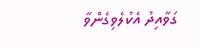ގަވާއިދު އެކުލެވިގެންވާ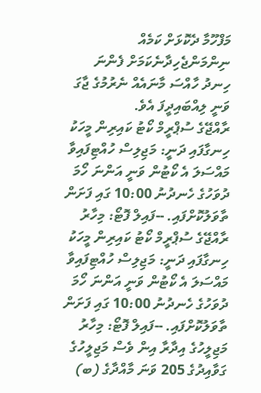މަފްހޫމާ ދެކޮޅަށް ކަމެއް ނިންމަންޖެހިދާނެކަމަށް ފެންނަ ހިނދު ހާއްސަ މާނައެއް ނެރުމުގެ ޖާގަ ވަނީ ލިއްބައިދީފަ އެވެ.
ރާއްޖޭގެ ސުޕްރީމް ކޯޓު ކައިރިން މީހަކު ހިނގާފައި ދަނީ: މަޖިލިސް ހުއްޓިފައިވާ މައްސަލަ އެ ކޯޓުން ވަނީ އަންނަ ހޯމަ ދުވަހުގެ ހެނދުނު 10:00 ގައި ފަށަން ތާވަލުކޮށްފައި. --ފައިލް ފޮޓޯ: މިހާރު
ރާއްޖޭގެ ސުޕްރީމް ކޯޓު ކައިރިން މީހަކު ހިނގާފައި ދަނީ: މަޖިލިސް ހުއްޓިފައިވާ މައްސަލަ އެ ކޯޓުން ވަނީ އަންނަ ހޯމަ ދުވަހުގެ ހެނދުނު 10:00 ގައި ފަށަން ތާވަލުކޮށްފައި. --ފައިލް ފޮޓޯ: މިހާރު
މަޖިލީހުގެ އިދާރާ އިން ވެސް މަޖިލީހުގެ ގަވާއިދުގެ 205 ވަނަ މާއްދާގެ (ބ)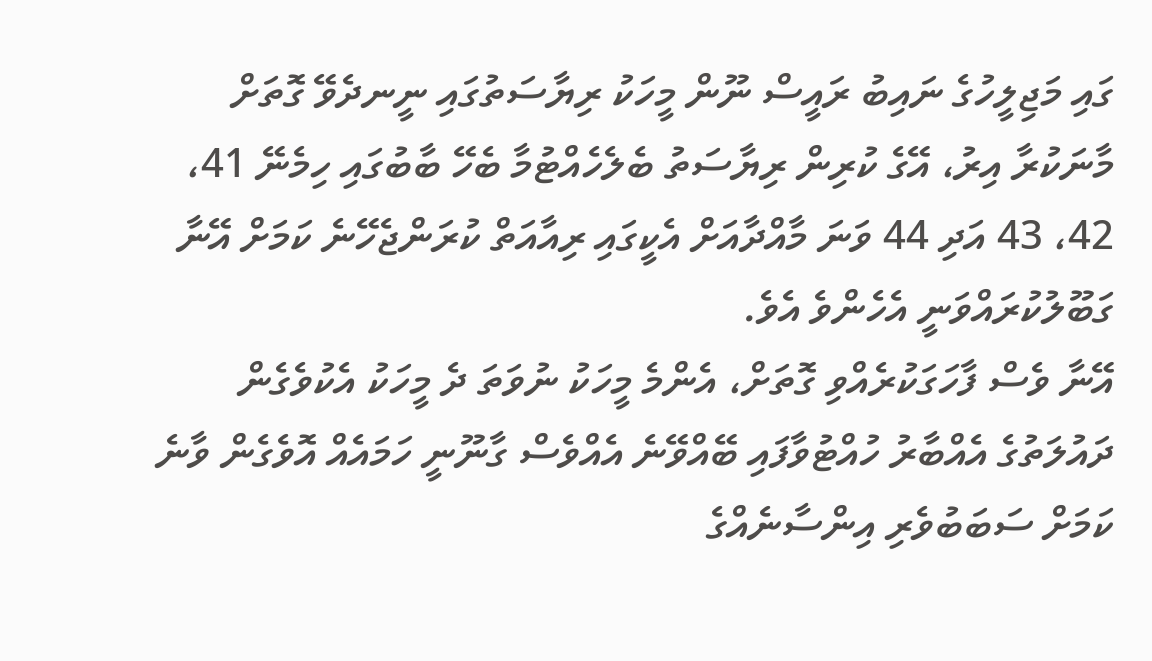ގައި މަޖިލީހުގެ ނައިބު ރައީސް ނޫން މީހަކު ރިޔާސަތުގައި ނީނދެވޭ ގޮތަށް މާނަކުރާ އިރު، އޭގެ ކުރިން ރިޔާސަތު ބެލެހެއްޓުމާ ބެހޭ ބާބުގައި ހިމެނޭ 41، 42، 43 އަދި 44 ވަނަ މާއްދާއަށް އެކީގައި ރިއާއަތް ކުރަންޖެހޭނެ ކަމަށް އޭނާ ގަބޫލުކުރައްވަނީ އެހެންވެ އެވެ.
އޭނާ ވެސް ފާހަގަކުރެއްވި ގޮތަށް، އެންމެ މީހަކު ނުވަތަ ދެ މީހަކު އެކުވެގެން ދައުލަތުގެ އެއްބާރު ހުއްޓުވާފައި ބޭއްވޭނެ އެއްވެސް ގާނޫނީ ހަމައެއް އޮވެގެން ވާނެ ކަމަށް ސަބަބުވެރި އިންސާނެއްގެ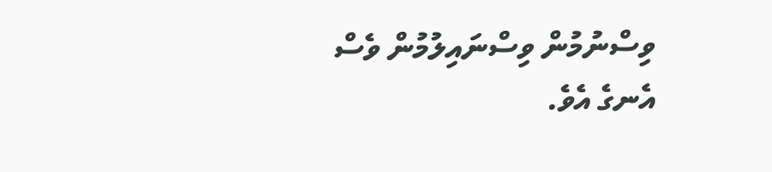ވިސްނުމުން ވިސްނައިލުމުން ވެސް އެނގެ އެވެ.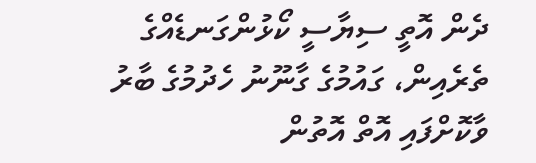ދެން އޮތީ ސިޔާސީ ކޯޅުންގަނޑެއްގެ ތެރެއިން، ގައުމުގެ ގާނޫނު ހެދުމުގެ ބާރު ވާކޮށްފައި އޮތް އޮތުން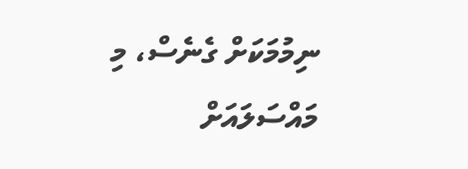ނިމުމަކަށް ގެނެސް، މި މައްސަލައަށް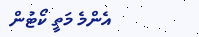އެންމެ މަތީ ކޯޓުން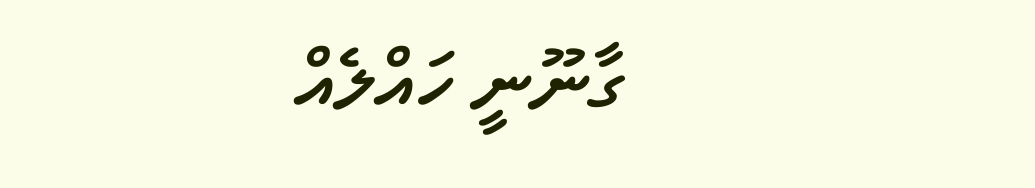ގާނޫނީ ހައްލެއް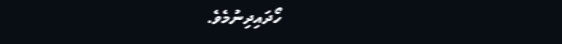ހޯދައިދިނުމެވެ.